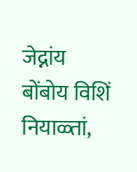जेद्नांय बोंबोय विशिं नियाळ्तां,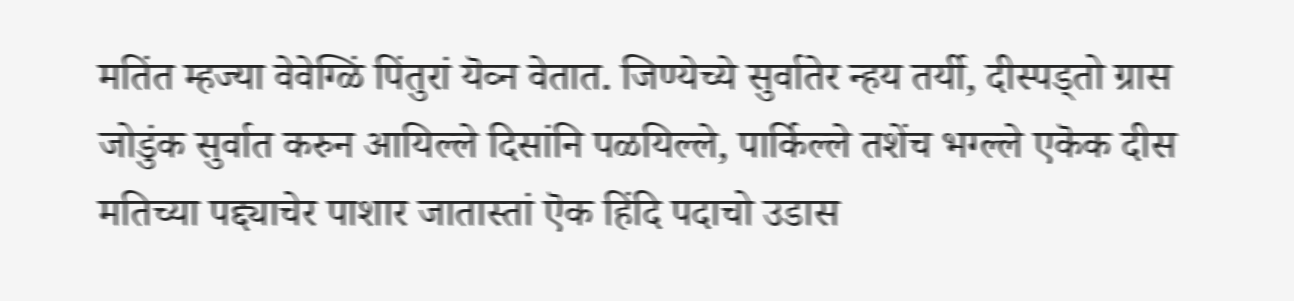मतिंत म्हज्या वेवेग्ळिं पिंतुरां यॆव्न वेतात. जिण्येच्ये सुर्वातेर न्हय तर्यी, दीस्पड्तो ग्रास जोडुंक सुर्वात करुन आयिल्ले दिसांनि पळयिल्ले, पार्किल्ले तशेंच भग्ल्ले एकॆक दीस मतिच्या पद्द्याचेर पाशार जातास्तां ऎक हिंदि पदाचो उडास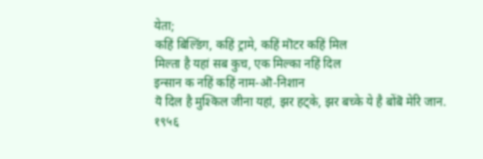येता;
कहिं बिल्डिंग, कहिं ट्रामे, कहिं मॊटर कहिं मिल
मिल्ता है यहां सब कुच, एक मिल्का नहिं दिल
इन्सान क नहिं कहिं नाम-ऒ-निशान
यॆ दिल है मुश्किल जीना यहां, झर हट्के, झर बच्के ये है बोंबॆ मेरि जान.
१९५६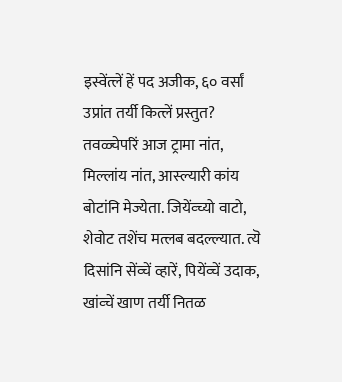इस्वेंत्लें हें पद अजीक, ६० वर्सां उप्रांत तर्यी कित्लें प्रस्तुत? तवळ्चेपरिं आज ट्रामा नांत, मिल्लांय नांत, आस्ल्यारी कांय बोटांनि मेज्येता. जियेंव्च्यो वाटो, शेवोट तशेंच मत्लब बदल्ल्यात. त्यॆ दिसांनि सेंव्चें व्हारें, पियेंव्चें उदाक, खांव्चें खाण तर्यी नितळ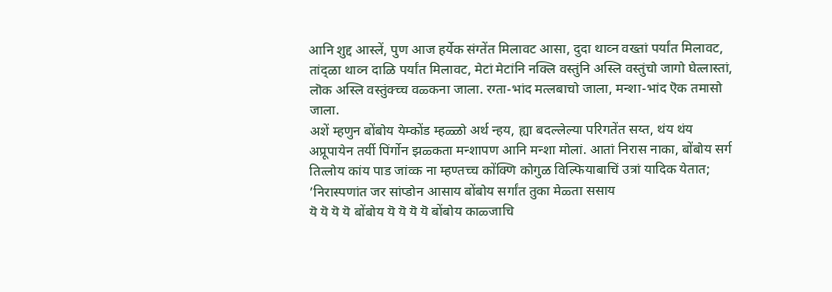आनि शुद्द आस्लें, पुण आज हर्येक संग्तेंत मिलावट आसा, दुदा थाव्न वख्तां पर्यांत मिलावट, तांद्ळा थाव्न दाळि पर्यांत मिलावट, मेटां मेटांनि नक्लि वस्तुंनि अस्लि वस्तुंचो जागो घेत्लास्तां, लॊक अस्लि वस्तुंक्च्च वळ्कना जाला. रग्ता-भांद मत्लबाचो जाला, मन्शा-भांद ऎक तमासो जाला.
अशें म्हणुन बोंबोय येम्कोंड म्हळ्ळो अर्थ न्हय, ह्या बदल्लेल्या परिगतेंत सय्त, थंय थंय अप्रूपायेन तर्यी पिंर्गोन झळ्कता मन्शापण आनि मन्शा मोलां. आतां निरास नाका, बोंबोय सर्ग तित्लोय कांय पाड जांव्क ना म्हण्तच्च कोंक्णि कोगुळ विल्फियाबाचिं उत्रां यादिक येतात;
’निरास्पणांत जर सांप्डोन आसाय बोंबोय सर्गांत तुका मेळ्ता ससाय
यॆ यॆ यॆ यॆ बोंबोय यॆ यॆ यॆ यॆ बोंबोय काळ्जाचि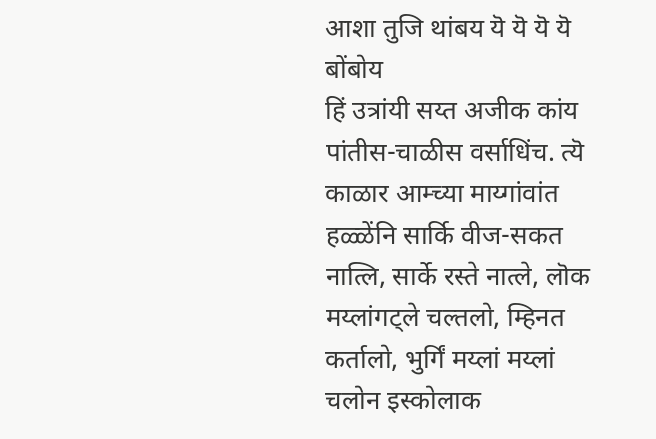आशा तुजि थांबय यॆ यॆ यॆ यॆ बोंबोय
हिं उत्रांयी सय्त अजीक कांय पांतीस-चाळीस वर्साधिंच. त्यॆ काळार आम्च्या माय्गांवांत हळ्ळेंनि सार्कि वीज-सकत नात्लि, सार्के रस्ते नात्ले, लॊक मय्लांगट्ले चल्तलो, म्हिनत कर्तालो, भुर्गिं मय्लां मय्लां चलोन इस्कोलाक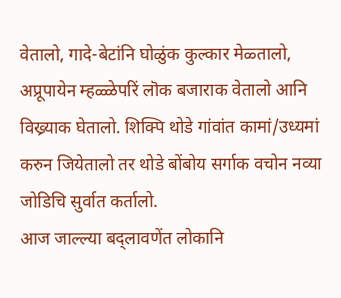वेतालो, गादे-बेटांनि घोळुंक कुल्कार मेळ्तालो, अप्रूपायेन म्हळ्ळेपरिं लॊक बजाराक वेतालो आनि विख्र्याक घेतालो. शिक्पि थोडे गांवांत कामां/उध्यमां करुन जियेतालो तर थोडे बोंबोय सर्गाक वचोन नव्या जोडिचि सुर्वात कर्तालो.
आज जाल्ल्या बद्लावणेंत लोकानि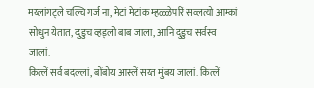मय्लांगट्ले चल्चि गर्ज ना, मेटां मेटांक म्हळ्ळेपरिं सव्लत्यो आम्कां सोधुन येतात, दुडुच व्हड्लो बाब जाला, आनि दुडुच सर्वस्व जालां.
कित्लें सर्व बदल्लां, बोंबोय आस्लें सय्त मुंबय जालां. कित्लें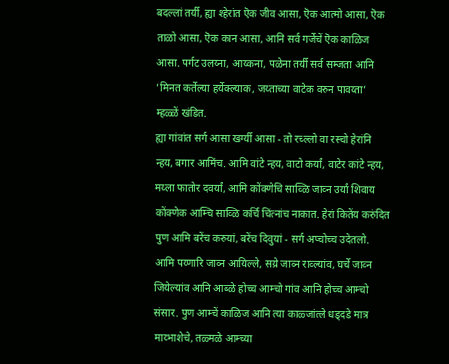बदल्लां तर्यी, ह्या श्हेरांत ऎक जीव आसा, ऎक आत्मो आसा, ऎक ताळो आसा, ऎक कान आसा, आनि सर्व गर्जेचें ऎक काळिज आसा. पर्गट उलय्ना, आय्कना, पळेना तर्यी सर्व सम्जता आनि ’मिनत कर्तेल्या हर्येक्ल्याक, जय्ताच्या वाटेक वरुन पावय्ता’ म्हळ्ळें खंडित.
ह्या गांवांत सर्ग आसा खर्ग्यी आसा - तो रच्ल्लो वा रस्चो हेरांनि न्हय, बगार आमिंच. आमि वांटे न्हय, वाटो कर्यां, वाटेर कांटे न्हय, मय्ला फातोर दवर्यां, आमि कोंक्णेचि साव्ळि जाव्न उर्यां शिवाय कोंक्णेक आम्चि साव्ळि कर्चिं चिंत्नांच नाकात. हेरां कितेंय करुंदित पुण आमि बरेंच करुयां, बरेंच दिवुयां - सर्ग अप्चोच्च उदेतलो.
आमि पय्णारि जाव्न आयिल्ले, सय्रे जाव्न राव्ल्यांव, घर्चे जाव्न जियेल्यांव आनि आब्ळे होच्च आम्चो गांव आनि होच्च आम्चो संसार. पुण आम्चें काळिज आनि त्या काळ्जांत्ले धड्दडे मात्र माय्भाशेचे, तळ्मळे आम्च्या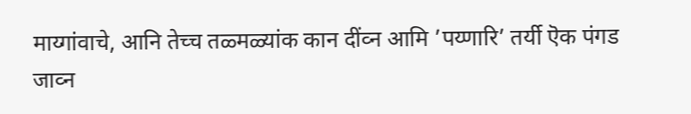माय्गांवाचे, आनि तेच्च तळ्मळ्यांक कान दींव्न आमि ’पय्णारि’ तर्यी ऎक पंगड जाव्न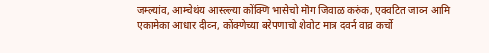जम्ल्यांव, आम्चेथंय आस्ल्ल्या कोंक्णि भासेचो मॊग जिवाळ करुंक, एक्वटित जाव्न आमि एकामेका आधार दीव्न, कोंक्णेच्या बरेपणाचो शेवोट मात्र दवर्न वाव्र कर्चो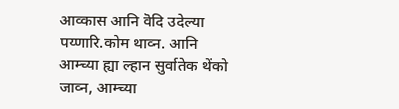आव्कास आनि वॆदि उदेल्या पय्णारि.कोम थाव्न. आनि आम्च्या ह्या ल्हान सुर्वातेक थेंको जाव्न, आम्च्या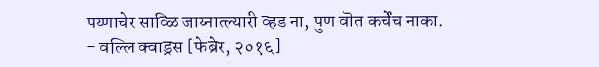पय्णाचेर साव्ळि जाय्नात्ल्यारी व्हड ना, पुण वॊत कर्चेंच नाका.
- वल्लि क्वाड्रस [फेब्रेर, २०१६]